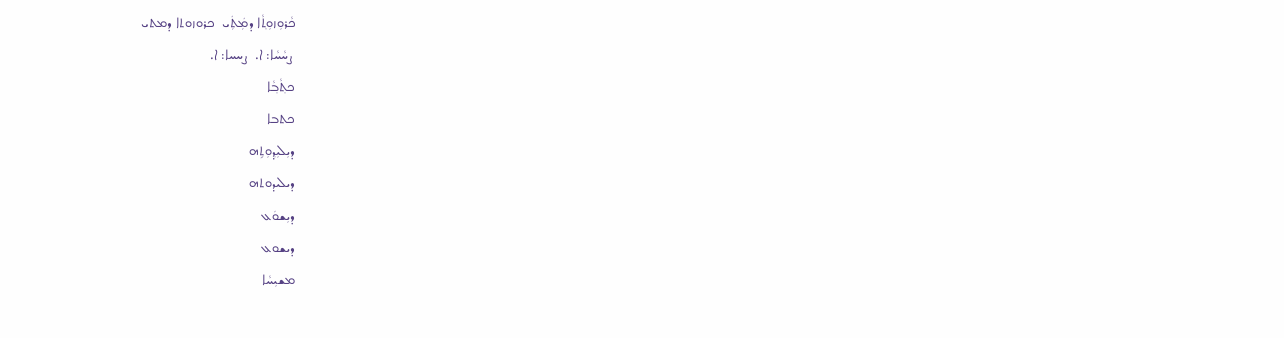ܟܵܪܘܼܙܘܼܬ݂ܵܐ ܕܡܲܬܲܝ  ܟܪܘܙܘܬܐ ܕܡܬܝ
 ܨܚܵܚܵܐ: ܐ.  ܨܚܚܐ: ܐ.
ܟܬ݂ܵܒ݂ܵܐ
ܟܬܒܐ
ܕܝܼܠܝܼܕ݂ܘܼܬܹܗ
ܕܝܠܝܕܘܬܗ
ܕܝܼܫܘܿܥ
ܕܝܫܘܥ
ܡܫܝܼܚܵܐ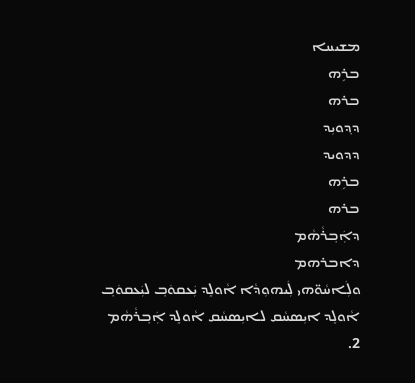ܡܫܝܚܐ
ܒܪܹܗ
ܒܪܗ
ܕܕ݂ܘܝܼܕ
ܕܕܘܝܕ
ܒܪܹܗ
ܒܪܗ
ܕܐܲܒ݂ܪܵܗܵܡ
ܕܐܒܪܗܡ
ܘܠܲܐܚܵܘ̈ܗܝ ܠܲܝܗܘܼܕܵܐ ܐܵܘܠܸܕ ܝܲܥܩܘܿܒ݂ ܠܝܲܥܩܘܿܒ݂ ܐܵܘܠܸܕ ܐܝܼܣܚܵܩ ܠܐܝܼܣܚܵܩ ܐܵܘܠܸܕ ܐܲܒ݂ܪܵܗܵܡ 2.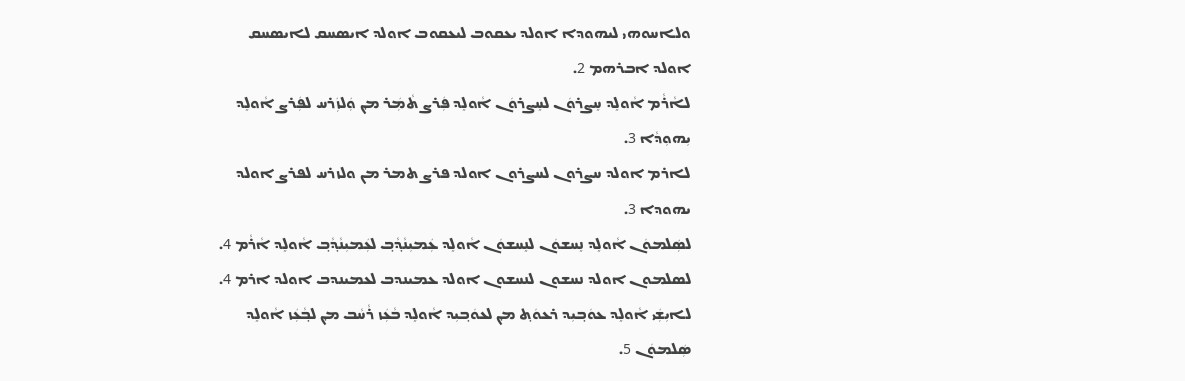ܘܠܐܚܘܗܝ ܠܝܗܘܕܐ ܐܘܠܕ ܝܥܩܘܒ ܠܝܥܩܘܒ ܐܘܠܕ ܐܝܣܚܩ ܠܐܝܣܚܩ ܐܘܠܕ ܐܒܪܗܡ 2.
ܠܐܵܪܵܡ ܐܵܘܠܸܕ ܚܸܨܪܘܿܢ ܠܚܸܨܪܘܿܢ ܐܵܘܠܸܕ ܦܲܪܨ ܬܵܡܲܪ ܡ݂ܢ ܘܲܠܙܲܪܚ ܠܦܲܪܨ ܐܵܘܠܸܕ ܝܼܗܘܼܕܵܐ 3.
ܠܐܪܡ ܐܘܠܕ ܚܨܪܘܢ ܠܚܨܪܘܢ ܐܘܠܕ ܦܪܨ ܬܡܪ ܡܢ ܘܠܙܪܚ ܠܦܪܨ ܐܘܠܕ ܝܗܘܕܐ 3.
ܠܣܲܠܡܘܿܢ ܐܵܘܠܸܕ ܢܸܚܫܘܿܢ ܠܢܸܚܫܘܿܢ ܐܵܘܠܸܕ ܥܲܡܝܼܢܵܕ݂ܵܒ݂ ܠܥܲܡܝܼܢܵܕ݂ܵܒ݂ ܐܵܘܠܸܕ ܐܵܪܵܡ 4.
ܠܣܠܡܘܢ ܐܘܠܕ ܢܚܫܘܢ ܠܢܚܫܘܢ ܐܘܠܕ ܥܡܝܢܕܒ ܠܥܡܝܢܕܒ ܐܘܠܕ ܐܪܡ 4.
ܠܐܝܼܫܲܝ ܐܵܘܠܸܕ ܥܘܿܒ݂ܝܼܕ ܪܥܘܿܬ݂ ܡ݂ܢ ܠܥܘܿܒ݂ܝܼܕ ܐܵܘܠܸܕ ܒܵܥܲܙ ܪܵܚܵܒ ܡ݂ܢ ܠܒ݂ܵܥܲܙ ܐܵܘܠܸܕ ܣܲܠܡܘܿܢ 5.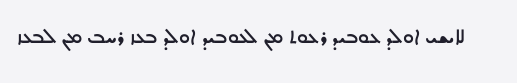ܠܐܝܫܝ ܐܘܠܕ ܥܘܒܝܕ ܪܥܘܬ ܡܢ ܠܥܘܒܝܕ ܐܘܠܕ ܒܥܙ ܪܚܒ ܡܢ ܠܒܥܙ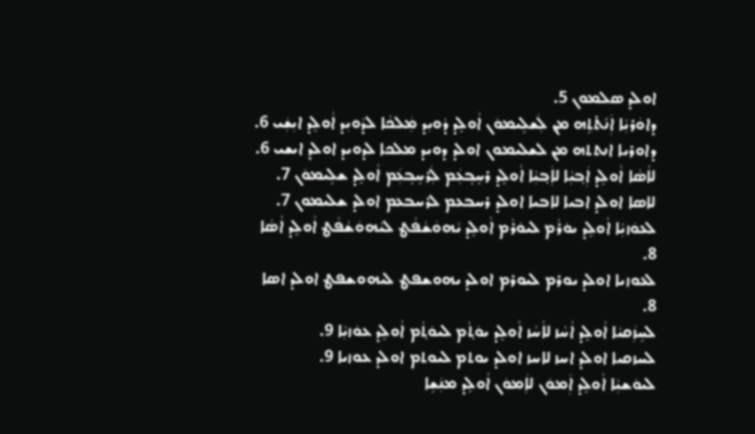ܐܘܠܕ ܣܠܡܘܢ 5.
ܕܐܘܿܪܝܼܵܐ ܐܲܢ݇ܬ̇ܬܹܗ ܡ݂ܢ ܠܲܫܠܹܝܡܘܿܢ ܐܵܘܠܸܕ ܕܵܘܝܼܕ ܡܲܠܟܵܐ ܠܕܵܘܝܼܕ ܐܵܘܠܸܕ ܐܝܼܫܲܝ 6.
ܕܐܘܪܝܐ ܐܢܬܬܗ ܡܢ ܠܫܠܝܡܘܢ ܐܘܠܕ ܕܘܝܕ ܡܠܟܐ ܠܕܘܝܕ ܐܘܠܕ ܐܝܫܝ 6.
ܠܐܵܣܵܐ ܐܵܘܠܸܕ ܐܲܒ݂ܝܼܵܐ ܠܐܲܒ݂ܝܼܵܐ ܐܵܘܠܸܕ ܪܚܸܒ݂ܥܲܡ ܠܲܪܚܸܒ݂ܥܲܡ ܐܵܘܠܸܕ ܫܠܹܝܡܘܿܢ 7.
ܠܐܣܐ ܐܘܠܕ ܐܒܝܐ ܠܐܒܝܐ ܐܘܠܕ ܪܚܒܥܡ ܠܪܚܒܥܡ ܐܘܠܕ ܫܠܝܡܘܢ 7.
ܠܥܘܿܙܝܼܵܐ ܐܵܘܠܸܕ ܝܘܿܪܵܡ ܠܝܘܿܪܵܡ ܐܵܘܠܸܕ ܝܵܗܘܿܫܵܦܵܛ ܠܝܵܗܘܿܫܵܦܵܛ ܐܵܘܠܸܕ ܐܵܣܵܐ 8.
ܠܥܘܙܝܐ ܐܘܠܕ ܝܘܪܡ ܠܝܘܪܡ ܐܘܠܕ ܝܗܘܫܦܛ ܠܝܗܘܫܦܛ ܐܘܠܕ ܐܣܐ 8.
ܠܚܹܙܲܩܝܵܐ ܐܵܘܠܸܕ ܐܵܚܵܙ ܠܐܵܚܵܙ ܐܵܘܠܸܕ ܝܘܿܬ݂ܵܡ ܠܝܘܿܬ݂ܵܡ ܐܵܘܠܸܕ ܥܘܿܙܝܼܵܐ 9.
ܠܚܙܩܝܐ ܐܘܠܕ ܐܚܙ ܠܐܚܙ ܐܘܠܕ ܝܘܬܡ ܠܝܘܬܡ ܐܘܠܕ ܥܘܙܝܐ 9.
ܠܝܘܿܫܝܼܵܐ ܐܵܘܠܸܕ ܐܲܡܘܿܢ ܠܐܲܡܘܿܢ ܐܵܘܠܸܕ ܡܢܲܫܹܐ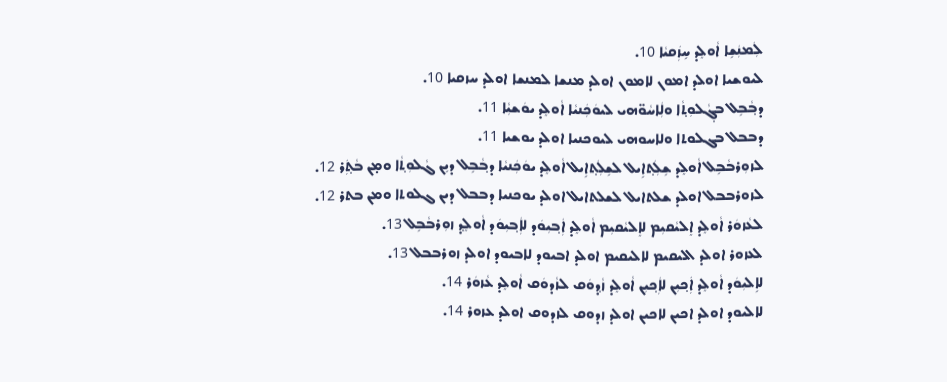ܠܲܡܢܲܫܹܐ ܐܵܘܠܸܕ ܚܹܙܲܩܝܵܐ 10.
ܠܝܘܫܝܐ ܐܘܠܕ ܐܡܘܢ ܠܐܡܘܢ ܐܘܠܕ ܡܢܫܐ ܠܡܢܫܐ ܐܘܠܕ ܚܙܩܝܐ 10.
ܕܒ݂ܵܒܹܠ ܒܓ݂ܵܠܘܼܬ݂ܵܐ ܘܠܲܐܚܵܘ̈ܗܝ ܠܝܘܿܟܲܢܝܵܐ ܐܵܘܠܸܕ ܝܘܿܫܝܼܵܐ 11.
ܕܒܒܠ ܒܓܠܘܬܐ ܘܠܐܚܘܗܝ ܠܝܘܟܢܝܐ ܐܘܠܕ ܝܘܫܝܐ 11.
ܠܙܘܼܪܒܵܒܹܠ ܐܵܘܠܸܕ ܫܹܠܲܬ݂ܐܹܝܠ ܠܫܹܠܲܬ݂ܐܹܝܠ ܐܵܘܠܸܕ ܝܘܿܟܲܢܝܵܐ ܕܒ݂ܵܒܹܠ ܕܝܹܢ ܓܵܠܘܼܬ݂ܵܐ ܘܡ̣ܢ ܒܵܬ݂ܲܪ 12.
ܠܙܘܪܒܒܠ ܐܘܠܕ ܫܠܬܐܝܠ ܠܫܠܬܐܝܠ ܐܘܠܕ ܝܘܟܢܝܐ ܕܒܒܠ ܕܝܢ ܓܠܘܬܐ ܘܡܢ ܒܬܪ 12.
ܠܥܵܙܘܿܪ ܐܵܘܠܸܕ ܐܸܠܝܵܩܝܼܡ ܠܐܸܠܝܵܩܝܼܡ ܐܵܘܠܸܕ ܐܲܒ݂ܝܼܘܿܕ ܠܐܲܒ݂ܝܼܘܿܕ ܐܵܘܠܸܕ݂ ܙܘܼܪܒܵܒܹܠ 13.
ܠܥܙܘܪ ܐܘܠܕ ܐܠܝܩܝܡ ܠܐܠܝܩܝܡ ܐܘܠܕ ܐܒܝܘܕ ܠܐܒܝܘܕ ܐܘܠܕ ܙܘܪܒܒܠ 13.
ܠܐܹܠܝܼܘܿܕ ܐܵܘܠܸܕ ܐܲܟ݂ܝܼܢ ܠܐܲܟ݂ܝܼܢ ܐܵܘܠܸܕ ܙܵܕ݂ܘܿܩ ܠܙܵܕܘܿܩ ܐܵܘܠܸܕ ܥܵܙܘܿܪ 14.
ܠܐܠܝܘܕ ܐܘܠܕ ܐܟܝܢ ܠܐܟܝܢ ܐܘܠܕ ܙܕܘܩ ܠܙܕܘܩ ܐܘܠܕ ܥܙܘܪ 14.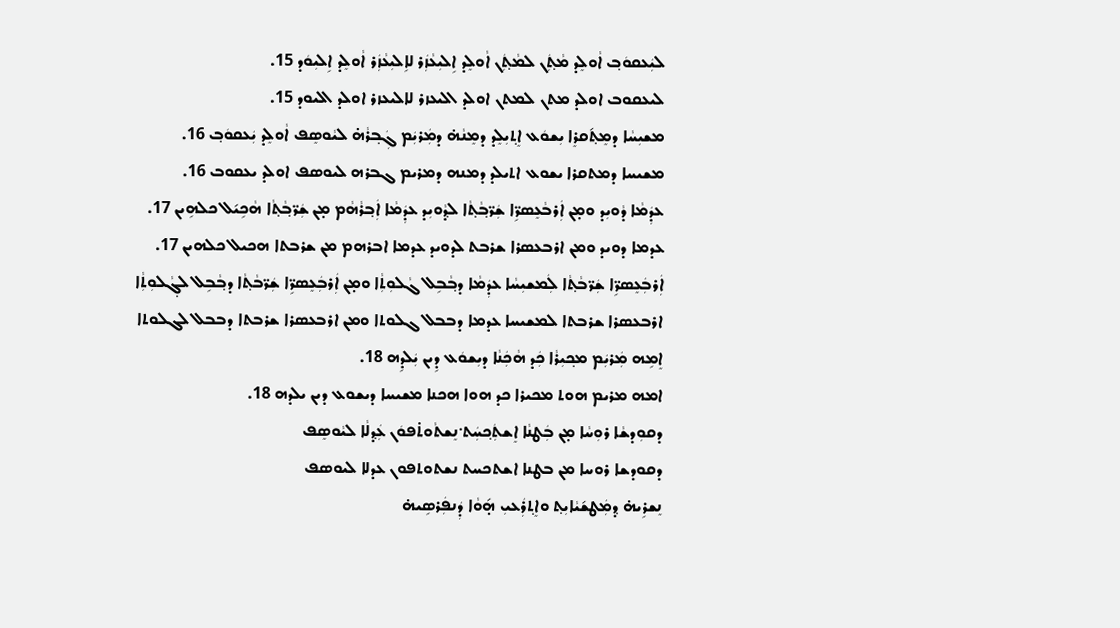ܠܝܲܥܩܘܿܒ݂ ܐܵܘܠܸܕ ܡܵܬ݂ܲܢ ܠܡܵܬ݂ܲܢ ܐܵܘܠܸܕ ܐܹܠܝܼܥܵܙܲܪ ܠܐܹܠܝܼܥܵܙܲܪ ܐܵܘܠܸܕ ܐܹܠܝܼܘܿܕ 15.
ܠܝܥܩܘܒ ܐܘܠܕ ܡܬܢ ܠܡܬܢ ܐܘܠܕ ܐܠܝܥܙܪ ܠܐܠܝܥܙܪ ܐܘܠܕ ܐܠܝܘܕ 15.
ܡܫܝܼܚܵܐ ܕܡܸܬ݂݇ܩܪܸܐ ܝܼܫܘܿܥ ܐܸܬ݂ܝܼܠܸܕ ܕܡܸܢܵܗ̇ ܕܡܲܪܝܲܡ ܓܲܒ݂ܪܵܗ̇ ܠܝܵܘܣܸܦ ܐܵܘܠܸܕ ܝܲܥܩܘܿܒ݂ 16.
ܡܫܝܚܐ ܕܡܬܩܪܐ ܝܫܘܥ ܐܬܝܠܕ ܕܡܢܗ ܕܡܪܝܡ ܓܒܪܗ ܠܝܘܣܦ ܐܘܠܕ ܝܥܩܘܒ 16.
ܥܕܲܡܵܐ ܕܵܘܝܼܕ ܘܡ̣ܢ ܐܲܪܒܵܥܸܣܪܹ̈ܐ ܫܲܪ̈ܒ݂ܵܬ݂ܵܐ ܠܕ݂ܵܘܝܼܕ ܥܕܲܡܵܐ ܐܲܒ݂ܪܵܗܵܡ ܡ̣ܢ ܫܲܪ̈ܒ݂ܵܬ݂ܵܐ ܗܵܟܹܝ݇ܠ ܟܠܗܹܝܢ 17.
ܥܕܡܐ ܕܘܝܕ ܘܡܢ ܐܪܒܥܣܪܐ ܫܪܒܬ ܠܕܘܝܕ ܥܕܡܐ ܐܒܪܗܡ ܡܢ ܫܪܒܬܐ ܗܟܝܠ ܟܠܗܝܢ 17.
ܐܲܪܒܲܥܸܣܪܹ̈ܐ ܫܲܪ̈ܒܵܬ݂ܵܐ ܠܲܡܫܝܼܚܵܐ ܥܕܲܡܵܐ ܕܒ݂ܵܒܹܠ ܓܵܠܘܼܬܼܵܐ ܘܡ̣ܢ ܐܲܪܒܲܥܸܣܪܹ̈ܐ ܫܲܪ̈ܒܵܬ݂ܵܐ ܕܒ݂ܵܒܹܠ ܠܓ݂ܵܠܘܼܬܼܵܐ
ܐܪܒܥܣܪܐ ܫܪܒܬܐ ܠܡܫܝܚܐ ܥܕܡܐ ܕܒܒܠ ܓܠܘܬܐ ܘܡܢ ܐܪܒܥܣܪܐ ܫܪܒܬܐ ܕܒܒܠ ܠܓܠܘܬܐ
ܐܸܡܹܗ ܡܲܪܝܲܡ ܡܟ݂ܝܼܪܵܐ ܟܲܕ ܗܵܟܲܢܵܐ ܕܝܼܫܘܿܥ ܕܹܝܢ ܝܲܠܕܹܗ 18.
ܐܡܗ ܡܪܝܡ ܗܘܬ ܡܟܝܪܐ ܟܕ ܗܘܐ ܗܟܢܐ ܡܫܝܚܐ ܕܝܫܘܥ ܕܝܢ ܝܠܕܗ 18.
ܕܩܘܼܕܫܵܐ ܪܘܼܚܵܐ ܡ̣ܢ ܒܲܛܢܵܐ ܐܸܫܬܲܟ݂ܚܲܬ݀ ܢܸܫܬܵܘܬ̇ܦܘܿܢ ܥܲܕ݂ܠܵܐ ܠܝܵܘܣܸܦ
ܕܩܘܕܫܐ ܪܘܚܐ ܡܢ ܒܛܢܐ ܐܫܬܟܚܬ ܢܫܬܘܬܦܘܢ ܥܕܠܐ ܠܝܘܣܦ
ܢܸܫܪܹܝܗ̇ ܕ݂ܡܲܛܫ݇ܝܵܐܝܼܬ݂ ܘܐܸܬ݂ܪܲܥܝܼ ܗ̣݇ܘܵܐ ܕܲܢܦܲܪܣܹܝܗ̇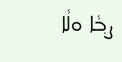ܨܒ݂ܵܐ ܘܠܵܐ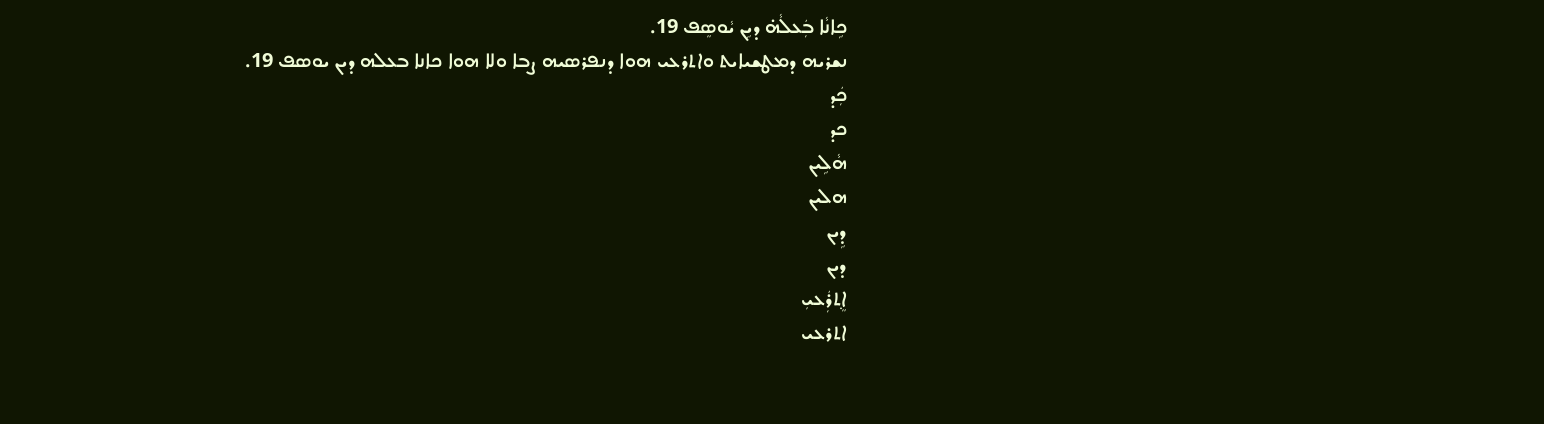ܟܹܐܢܵܐ ܒܲܥܠܵܗ̇ ܕܝܹܢ ܝܵܘܣܸܦ 19.
ܢܫܪܝܗ ܕܡܛܫܝܐܝܬ ܘܐܬܪܥܝ ܗܘܐ ܕܢܦܪܣܝܗ ܨܒܐ ܘܠܐ ܗܘܐ ܟܐܢܐ ܒܥܠܗ ܕܝܢ ܝܘܣܦ 19.
ܟܲܕ
ܟܕ
ܗܵܠܹܝܢ
ܗܠܝܢ
ܕܹܝܢ
ܕܝܢ
ܐܸܬ݂ܪܲܥܝܼ
ܐܬܪܥܝ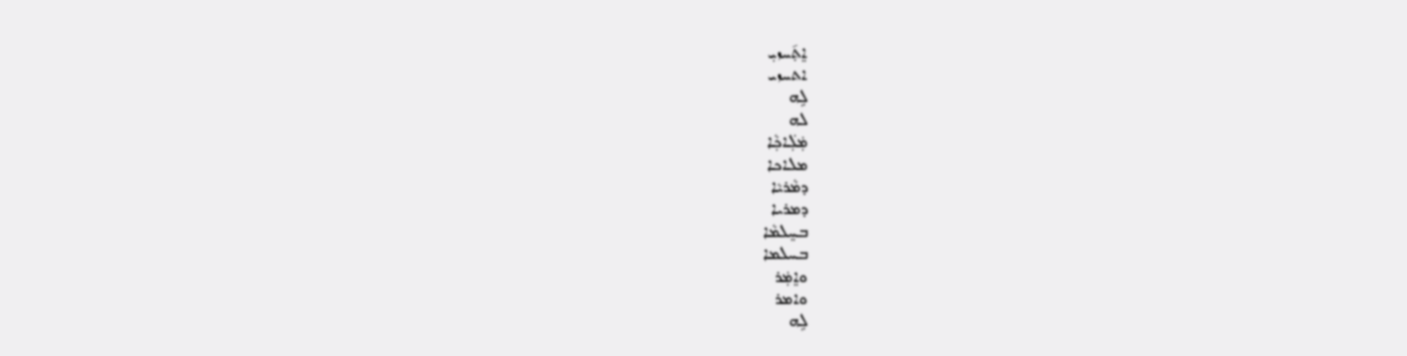ܐܸܬ݂݇ܚܙܝܼ
ܐܬܚܙܝ
ܠܹܗ
ܠܗ
ܡܲܠܲܐܟ݂ܵܐ
ܡܠܐܟܐ
ܕܡܵܪܝܵܐ
ܕܡܪܝܐ
ܒܚܸܠܡܵܐ
ܒܚܠܡܐ
ܘܐܸܡܲܪ
ܘܐܡܪ
ܠܹܗ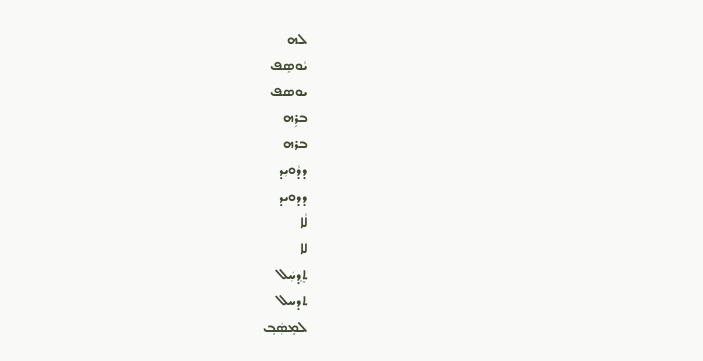ܠܗ
ܝܵܘܣܸܦ
ܝܘܣܦ
ܒܪܹܗ
ܒܪܗ
ܕܕܵܘܝܼܕ
ܕܕܘܝܕ
ܠܵܐ
ܠܐ
ܬܸܕ݂ܚܲܠ
ܬܕܚܠ
ܠܡܸܣܲܒ݂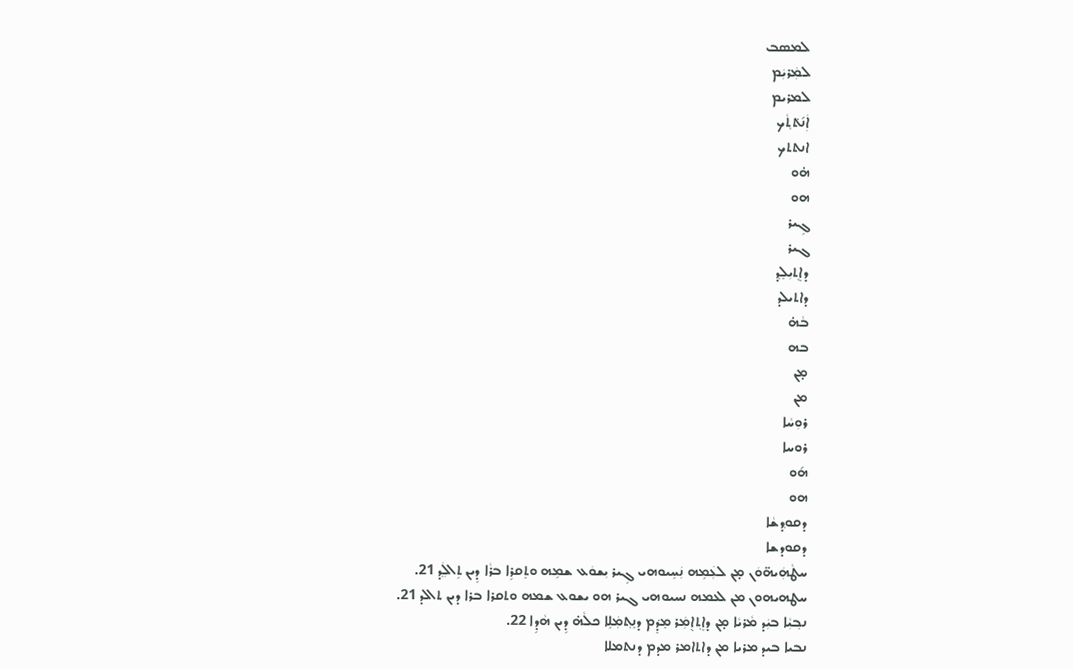ܠܡܣܒ
ܠܡܲܪܝܲܡ
ܠܡܪܝܡ
ܐܲܢ݇ܬ݁ܬ݂ܵܟ
ܐܢܬܬܟ
ܗ̇ܘ
ܗܘ
ܓܹܝܪ
ܓܝܪ
ܕܐܸܬ݂ܝܼܠܸܕ݂
ܕܐܬܝܠܕ
ܒܵܗ̇
ܒܗ
ܡ̣ܢ
ܡܢ
ܪܘܼܚܵܐ
ܪܘܚܐ
ܗ݇ܘ
ܗܘ
ܕܩܘ݂ܕܫܵܐ
ܕܩܘܕܫܐ
ܚܛܵܗܲܝܗ̈ܘܿܢ ܡ̣ܢ ܠܥܲܡܹܗ ܢܲܚܹܝܘܗܝ ܓܹܝܪ ܝܼܫܘܿܥ ܫܡܹܗ ܘܬܸܩܪܹܐ ܒܪܵܐ ܕܹܝܢ ܬܹܐܠܲܕ݂ 21.
ܚܛܗܝܗܘܢ ܡܢ ܠܥܡܗ ܢܚܝܘܗܝ ܓܝܪ ܗܘ ܝܫܘܥ ܫܡܗ ܘܬܩܪܐ ܒܪܐ ܕܝܢ ܬܐܠܕ 21.
ܢܒ݂ܝܼܵܐ ܒܝܲܕ ܡܵܪܝܵܐ ܡ̣ܢ ܕܐܸܬ݂ܐ݈ܡܲܪ ܡܸܕܸ݁ܡ ܕܢܸܬ݂ܡܲܠܹܐ ܟܠܵܗ̇ ܕܹܝܢ ܗܵܕܹܐ 22.
ܢܒܝܐ ܒܝܕ ܡܪܝܐ ܡܢ ܕܐܬܐܡܪ ܡܕܡ ܕܢܬܡܠܐ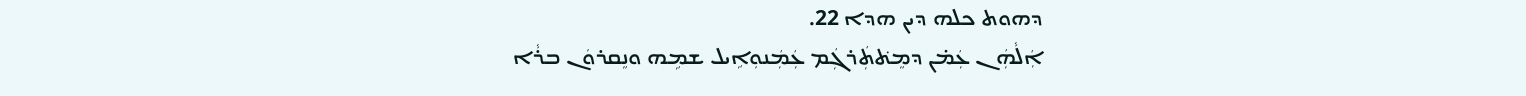ܕܗܘܬ ܟܠܗ ܕܝܢ ܗܕܐ 22.
ܐܲܠܵܗܲܢ ܥܲܡ̇ܢ ܕܡܸܬ݁ܬܲܪܓܲܡ ܥܲܡܲܢܘܼܐܹܝܠ ܫܡܹܗ ܘܢܸܩܪܘܿܢ ܒܪܵܐ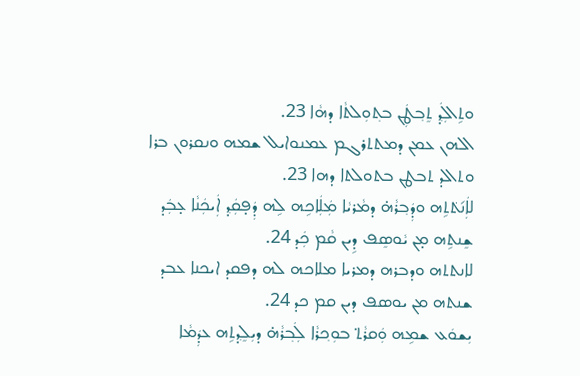ܘܬܹܐܠܲܕ݂ ܬܸܒ݂ܛܲܢ ܒܬ݂ܘܼܠܬܵܐ ܕܗܵܐ 23.
ܐܠܗܢ ܥܡܢ ܕܡܬܬܪܓܡ ܥܡܢܘܐܝܠ ܫܡܗ ܘܢܩܪܘܢ ܒܪܐ ܘܬܐܠܕ ܬܒܛܢ ܒܬܘܠܬܐ ܕܗܐ 23.
ܠܐܲܢ݇ܬ݁ܬܹܗ ܘܕܲܒ݂ܪܵܗ̇ ܕܡܵܪܝܵܐ ܡܲܠܲܐܟܹܗ ܠܹܗ ܕܲܦ̣ܩܲܕ݂ ܐܲܝܟܲܢܵܐ ܥ̣ܒܲܕ ܫܸܢܬܹܗ ܡ̣ܢ ܝܵܘܣܸܦ ܕܹܝܢ ܩܵܡ ܟܲܕ 24.
ܠܐܢܬܬܗ ܘܕܒܪܗ ܕܡܪܝܐ ܡܠܐܟܗ ܠܗ ܕܦܩܕ ܐܝܟܢܐ ܥܒܕ ܫܢܬܗ ܡܢ ܝܘܣܦ ܕܝܢ ܩܡ ܟܕ 24.
ܝܼܫܘܿܥ ܫܡܹܗ ܘܲܩܪܵܬ݀ ܒܘܼܟ݂ܪܵܐ ܠܲܒ݂ܪܵܗ̇ ܕܝܼܠܸܕ݂ܬܹܗ ܥܕܲܡܵܐ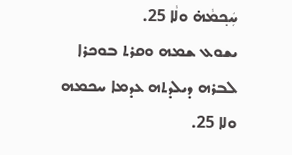ܚܲܟ݂ܡܵܗ̇ ܘܠܵܐ 25.
ܝܫܘܥ ܫܡܗ ܘܩܪܬ ܒܘܟܪܐ ܠܒܪܗ ܕܝܠܕܬܗ ܥܕܡܐ ܚܟܡܗ ܘܠܐ 25.